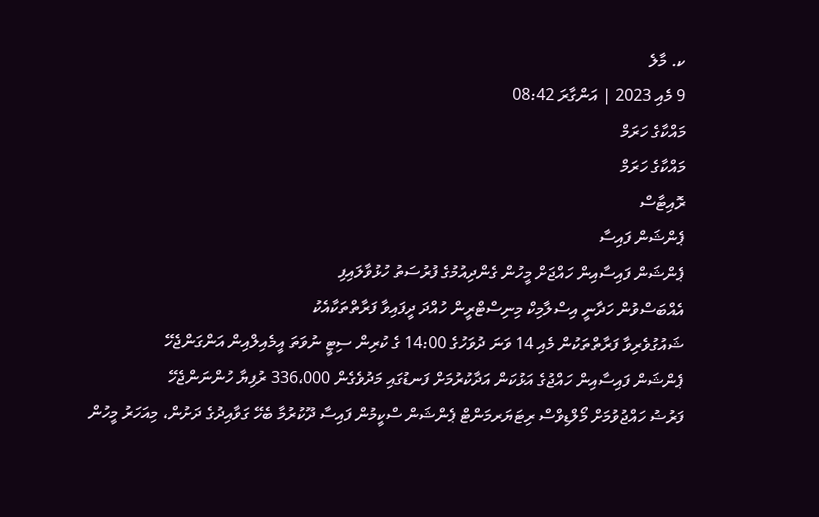ކ. މާލެ
9 މެއި 2023 | އަންގާރަ 08:42
މައްކާގެ ހަރަމް
މައްކާގެ ހަރަމް
ރޮއިޓާސް
ޕެންޝަން ފައިސާ
ޕެންޝަން ފައިސާއިން ހައްޖަށް މީހުން ގެންދިއުމުގެ ފުރުސަތު ހުޅުވާލައިފި
އެއްބަސްވުން ހަދާނީ އިސްލާމިކް މިނިސްޓްރީން ހުއްދަ ދީފައިވާ ފަރާތްތަކާއެކު
ޝައުގުވެރިވާ ފަރާތްތަކުން މެއި 14 ވަނަ ދުވަހުގެ 14:00 ގެ ކުރިން ސިޓީ ނުވަތަ އީމެއިލްއިން އަންގަންޖެހޭ
ޕެންޝަން ފައިސާއިން ހައްޖުގެ އަޅުކަން އަދާކުރުމަށް ފަނޑުގައި މަދުވެގެން 336،000 ރުފިޔާ ހުންނަންޖެހޭ
ފަރުޟު ހައްޖުވުމަށް މޯލްޑިވްސް ރިޓަޔަރމަންޓް ޕެންޝަން ސްކީމުން ފައިސާ ދޫކުރުމާ ބެހޭ ގަވާއިދުގެ ދަށުން، މިއަހަރު މީހުން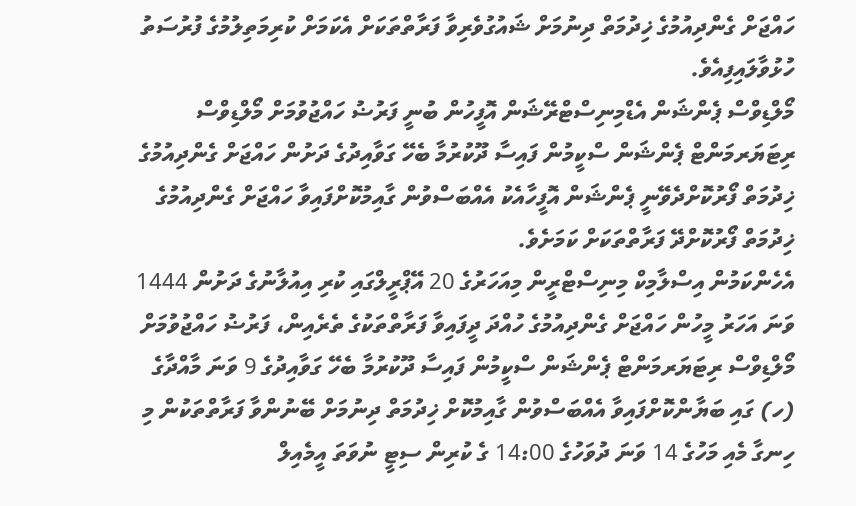ހައްޖަށް ގެންދިއުމުގެ ޚިދުމަތް ދިނުމަށް ޝައުގުވެރިވާ ފަރާތްތަކަށް އެކަމަށް ކުރިމަތިލުމުގެ ފުރުސަތު ހުޅުވާލައިފިއެވެ.
މޯލްޑިވްސް ޕެންޝަން އެޑްމިނިސްޓްރޭޝަން އޮފީހުން ބުނީ ފަރުޟު ހައްޖުވުމަށް މޯލްޑިވްސް ރިޓަޔަރމަންޓް ޕެންޝަން ސްކީމުން ފައިސާ ދޫކުރުމާ ބެހޭ ގަވާއިދުގެ ދަށުން ހައްޖަށް ގެންދިއުމުގެ ޚިދުމަތް ފޯރުކޮށްދެވޭނީ ޕެންޝަން އޮފީހާއެކު އެއްބަސްވުން ގާއިމުކޮށްފައިވާ ހައްޖަށް ގެންދިއުމުގެ ޚިދުމަތް ފޯރުކޮށްދޭ ފަރާތްތަކަށް ކަމަށެވެ.
އެހެންކަމުން އިސްލާމިކް މިނިސްޓްރީން މިއަހަރުގެ 20 އޭޕްރީލްގައި ކުރި އިއުލާނުގެ ދަށުން 1444 ވަނަ އަހަރު މީހުން ހައްޖަށް ގެންދިއުމުގެ ހުއްދަ ދީފައިވާ ފަރާތްތަކުގެ ތެރެއިން، ފަރުޟު ހައްޖުވުމަށް މޯލްޑިވްސް ރިޓަޔަރމަންޓް ޕެންޝަން ސްކީމުން ފައިސާ ދޫކުރުމާ ބެހޭ ގަވާއިދުގެ 9 ވަނަ މާއްދާގެ (ހ) ގައި ބަޔާންކޮށްފައިވާ އެއްބަސްވުން ގާއިމުކޮށް ޚިދުމަތް ދިނުމަށް ބޭނުންވާ ފަރާތްތަކުން މި ހިނގާ މެއި މަހުގެ 14 ވަނަ ދުވަހުގެ 14:00 ގެ ކުރިން ސިޓީ ނުވަތަ އީމެއިލް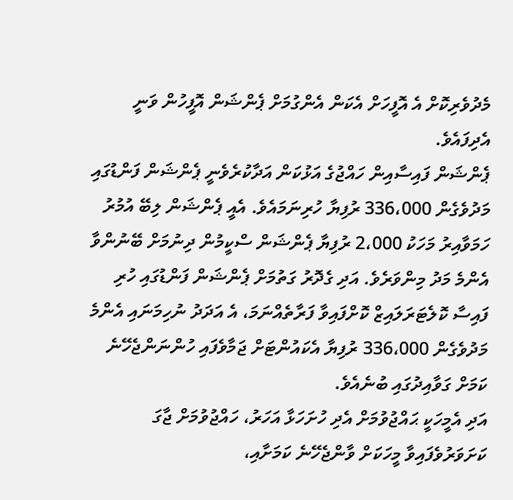މެދުވެރިކޮށް އެ އޮފީހަށް އެކަން އެންގުމަށް ޕެންޝަން އޮފީހުން ވަނީ އެދިފައެވެ.
ޕެންޝަން ފައިސާއިން ހައްޖުގެ އަޅުކަން އަދާކުރެވެނީ ޕެންޝަން ފަންޑުގައި މަދުވެގެން 336،000 ރުފިޔާ ހުރިނަމައެވެ. އެއީ ޕެންޝަން ލިބޭ އުމުރު ހަމަވާއިރު މަހަކު 2،000 ރުފިޔާ ޕެންޝަން ސްކީމުން ދިނުމަށް ބޭނުންވާ އެންމެ މަދު މިންވަރެވެ. އަދި ގެދޮރު ގަތުމަށް ޕެންޝަން ފަންޑުގައި ހުރި ފައިސާ ކޮލެޓަރަލައިޒް ކޮށްފައިވާ ފަރާތެއްނަމަ، އެ އަދަދު ނުހިމަނައި އެންމެ މަދުވެގެން 336،000 ރުފިޔާ އެކައުންޓަށް ޖަމާވެފައި ހުންނަންޖެހޭނެ ކަމަށް ގަވާއިދުގައި ބުނެއެވެ.
އަދި އެމީހަކީ ޙައްޖުވުމަށް އެދި ހުށަހަޅާ އަހަރު، ހައްޖުވުމަށް ޖާގަ ކަށަވަރުވެފައިވާ މީހަކަށް ވާންޖެހޭނެ ކަމަށާއި،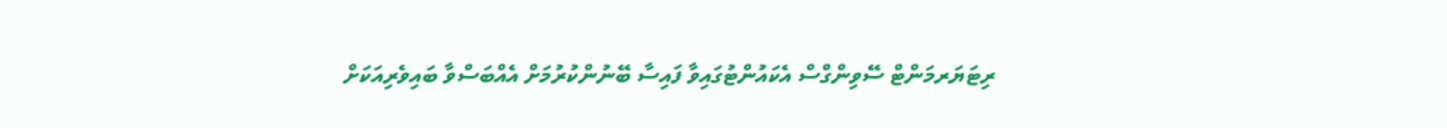ރިޓަޔަރމަންޓް ސޭވިންގްސް އެކައުންޓުގައިވާ ފައިސާ ބޭނުންކުރުމަށް އެއްބަސްވާ ބައިވެރިއަކަށް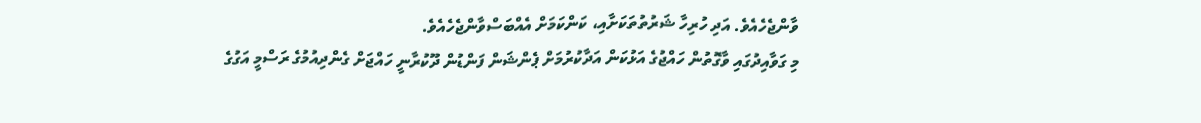ވާންޖެހެއެވެ. އަދި ހުރިހާ ޝަރުތުތަކަށާއި، ކަންކަމަށް އެއްބަސްވާންޖެހެއެވެ.
މި ގަވާއިދުގައި ވާގޮތުން ހައްޖުގެ އަޅުކަން އަދާކުރުމަށް ޕެންޝަން ފަންޑުން ދޫކުރާނީ ހައްޖަށް ގެންދިއުމުގެ ރަސްމީ އަގުގެ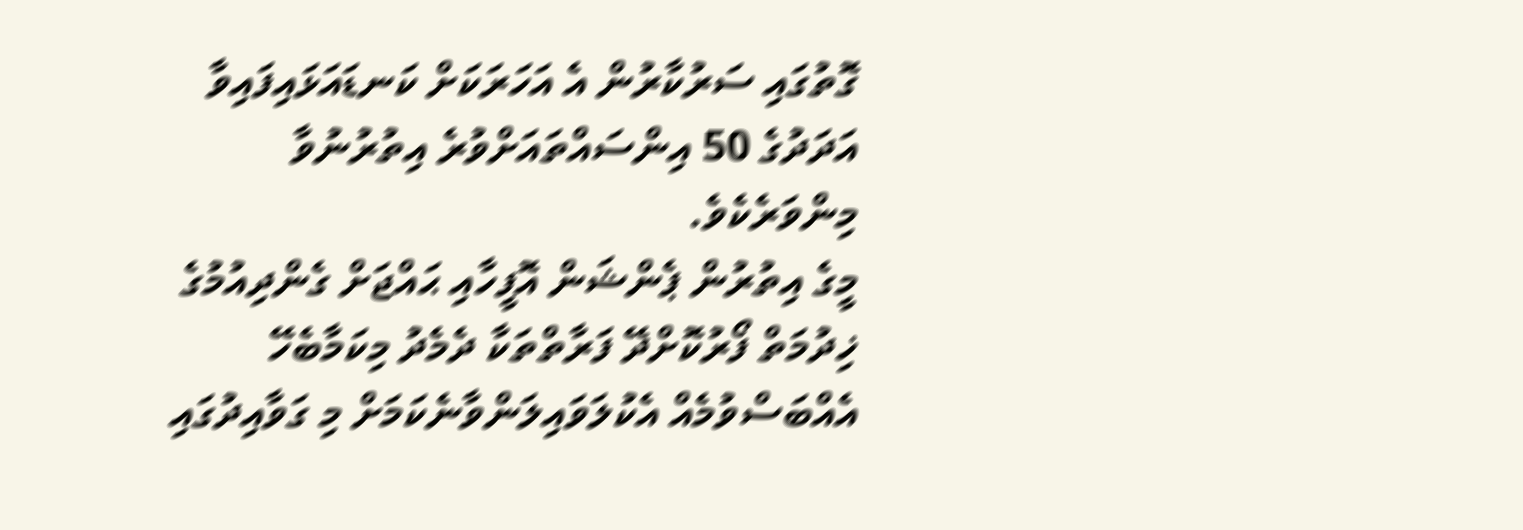ގޮތުގައި ސަރުކާރުން އެ އަހަރަކަށް ކަނޑައަޅައިފައިވާ އަދަދުގެ 50 އިންސައްތައަށްވުރެ އިތުރުނުވާ މިންވަރެކެވެ.
މީގެ އިތުރުން ޕެންޝަން އޮފީހާއި ޙައްޖަށް ގެންދިއުމުގެ ޚިދުމަތް ފޯރުކޮށްދޭ ފަރާތްތަކާ ދެމެދު މިކަމާބެހޭ އެއްބަސްވުމެއް އެކުލަވައިލަންވާނެކަމަށް މި ގަވާއިދުގައި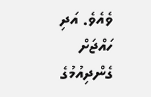ވެއެވެ. އަދި ހައްޖަށް ގެންދިއުމުގެ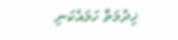ޚިދުމަތް ހަމައެކަނި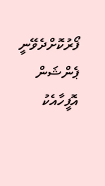ފޯރުކޮށްދެވޭނީ ޕެންޝަން އޮފީހާއެކު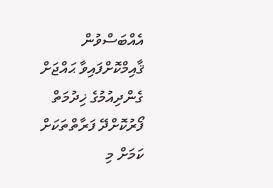އެއްބަސްވުން ޤާއިމްކޮށްފައިވާ ޙައްޖަށް ގެންދިއުމުގެ ޚިދުމަތް ފޯރުކޮށްދޭ ފަރާތްތަކަށް ކަމަށް މި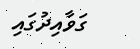ގަވާއިދުގައި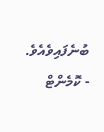ބުނެފައިވެއެވެ.
- ކޮމެންޓް